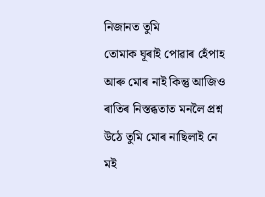নিজানত তুমি
তোমাক ঘূৰাই পোৱাৰ হেঁপাহ আৰু মোৰ নাই কিন্তু আজিও ৰাতিৰ নিস্তব্ধতাত মনলৈ প্ৰশ্ন উঠে তুমি মোৰ নাছিলাই নে মই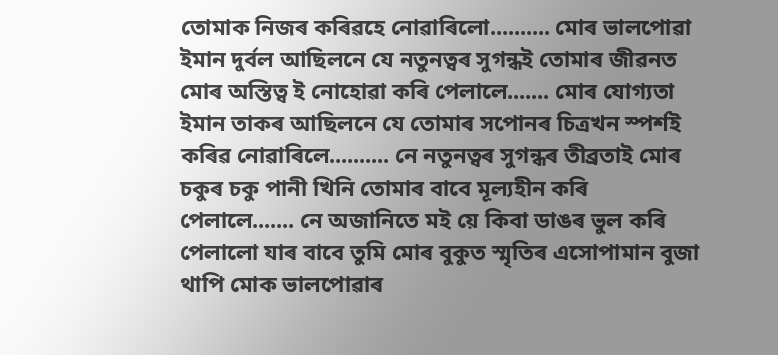তোমাক নিজৰ কৰিৱহে নোৱাৰিলো.......... মোৰ ভালপোৱা ইমান দুর্বল আছিলনে যে নতুনত্বৰ সুগন্ধই তোমাৰ জীৱনত মোৰ অস্তিত্ব ই নোহোৱা কৰি পেলালে....... মোৰ যোগ্যতা ইমান তাকৰ আছিলনে যে তোমাৰ সপোনৰ চিত্রখন স্পৰ্শই কৰিৱ নোৱাৰিলে.......... নে নতুনত্বৰ সুগন্ধৰ তীব্রতাই মোৰ চকুৰ চকু পানী খিনি তোমাৰ বাবে মূল্যহীন কৰি পেলালে....... নে অজানিতে মই য়ে কিবা ডাঙৰ ভুল কৰি পেলালো যাৰ বাবে তুমি মোৰ বুকুত স্মৃতিৰ এসোপামান বুজা থাপি মোক ভালপোৱাৰ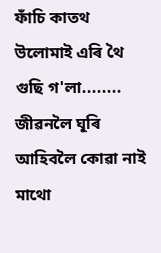ফাঁচি কাতথ উলোমাই এৰি থৈ গুছি গ'লা........ জীৱনলৈ ঘূৰি আহিবলৈ কোৱা নাই মাথো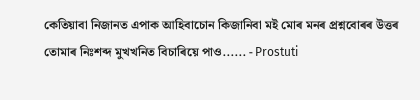কেতিয়াবা নিজানত এপাক আহিবাচোন কিজানিবা মই মোৰ মনৰ প্ৰশ্নবোৰৰ উত্তৰ তোমাৰ নিঃশব্দ মুখখনিত বিচাৰিয়ে পাও...... - Prostuti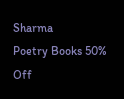Sharma
Poetry Books 50% Off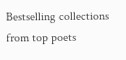Bestselling collections from top poets